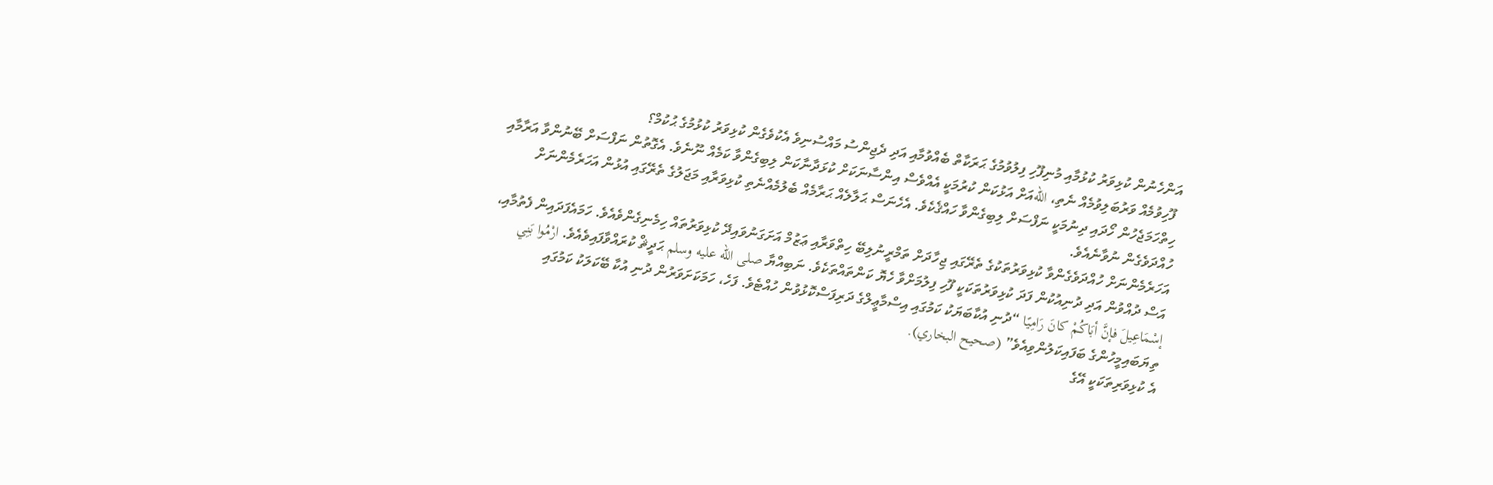އަންހެނުން ކުޅިވަރު ކުޅުމާއި މުނިފޫހި ފިލުވުމުގެ ޙަރަކާތް ބެއްވުމާއި އަދި ދެޖިންސު މައްސުނިވެ އެކުވެގެން ކުޅިވަރު ކުޅުމުގެ ޙުކުމް؟
 ފޫހިވުމެއް ވަރުބަލިވުމެއް ނެތި، اللهއަށް އަޅުކަން ކުރުމަކީ އެއްވެސް އިންސާނަކަށް ކުޅަދާނާކަން ލިބިގެންވާ ކަމެއް ނޫނެވެ. އެގޮތުން ނަފްސަށް ބޭނުންވާ އަރާމާއި ހިތްހަމަޖެހުން ހޯދައި ދިނުމަކީ ނަފްސަށް ލިބިގެންވާ ހައްޤެކެވެ. އެހެނަސް ޙަލާލެއް ޙަރާމެއް ބެލުމެއްނެތި ކުޅިވަރާއި މަޖަލުގެ ތެރޭގައި އުޅުން އަހަރެމެންނަށް ހުއްދަވެގެން ނުވާނެއެވެ.
އަހަރެމެންނަށް ހުއްދަވެގެންވާ ކުޅިވަރުތަކުގެ ތެރޭގައި ޖިހާދަށް ތަމްރީނުލިބޭ ހިތްވަރާއި ޢަޒުމް އަށަގަނުވައިދޭ ކުޅިވަރުތައް ހިމެނިގެންވެއެވެ. ހަމައެފަދައިން ފެތުމާއި، އަސް ދުއްވުން އަދި ދުނިއުކުން ފަދަ ކުޅިވަރުތަކަކީ ފޫހި ފިލުމަށްވާ ހެޔޮ ކަންތައްތަކެވެ. ނަބިއްޔާ صلى الله عليه وسلم ޙަދީޘް ކުރައްވާފައިވެއެވެ. ارْمُوا بَنِي إسْمَاعِيلَ فإنَّ أبَاكُمْ كانَ رَامِيًا “ދުނި އުކާބަޔަކު ކަމުގައި އިސްމާޢީލްގެ ދަރިފަސްކޮޅުވުން ހުއްޓެވެ. ފަހެ، ހަމަކަށަވަރުން ދުނި އުކާ ބޭކަލަކު ކަމުގައި ތިޔަބައިމީހުންގެ ބަފައިކަލުންވިއެވެ” (صحيح البخاري).
އެ ކުޅިވަރިތަކަކީ އޭގެ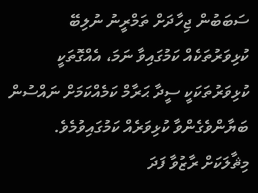ސަބަބުން ޖިހާދަށް ތަމްރީނު ނުލިބޭ ކުޅިވަރުތަކެއް ކަމުގައިވާ ނަމަ، އެއްގޮތަކީ ކުޅިވަރުތަކަކީ ސީދާ ޙަރާމް ކަމެއްކަމަށް ނައްސުން ބަޔާންވެގެންވާ ކުޅިވަރެއް ކަމުގައިވުމެވެ. މިޘާލަކަށް ރާޒުވާ ފަދަ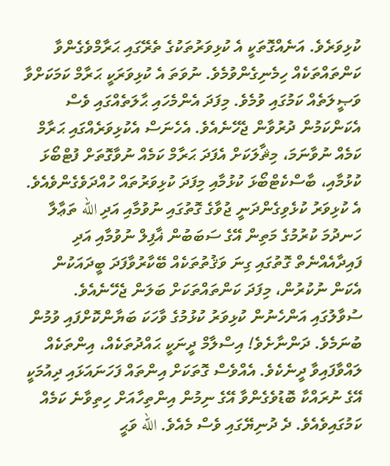ކުޅިވަރެވެ. އަނެއްގޮތަކީ އެ ކުޅިވަރުތަކުގެ ތެރޭގައި ޙަރާމްވެގެންވާ ކަންތައްތަކެއް ހިމެނިގެންވުމެވެ. ނުވަތަ އެ ކުޅިވަރަކީ ޙަރާމް ކަމަކަށްވާ ވަޞީލަތެއް ކަމުގައި ވުމެވެ. މިފަދަ އެންމެހައި ޙާލަތެއްގައި ވެސް އެކަންކަމުން ދުރުވާން ޖެހޭނެއެވެ. އެހެނަސް އެކުޅިވަރެއްގައި ޙަރާމް ކަމެއް ނުވާނަމަ، މިޘާލަކަށް އެފަދަ ޙަރާމް ކަމެއް ނުވާގޮތަށް ފުޓްބޯޅަ ކުޅުމާއި، ބާސްކެޓްބޯޅަ ކުޅުމާއި މިފަދަ ކުޅިވަރުތައް ހުއްދަވެގެންވެއެވެ.
އެ ކުޅިވަރު ކުޅެވިގެންދަނީ ޖުވާގެ ގޮތުގައި ނުވުމާއި އަދި الله ތަޢާލާ ހަނދުމަ ކުރުމުގެ މަތިން އޭގެ ސަބަބުން ޣާފިލް ނުވުމާއި އަދި ފައިދާއެއްނެތް ގޮތުގައި ގިނަ ވަޤުތުތަކެއް ބޭކާރުވާފަދަ ބީދައަކުން އެކަން ނުކުރުން، މިފަދަ ކަންތައްތަކަށް ބަލަން ޖެހޭނެއެވެ.
ސުވާލުގައި އަންހެނުން ކުޅިވަރު ކުޅުމުގެ ވާހަކަ ބަޔާންކޮށްފައި ވުމުން ބުނަމެވެ. ދަންނާށެވެ! އިސްލާމް ދީނަކީ ޙައްދުތަކެއް، އިންތަކެއް ލައްވާފައިވާ ދީނެކެވެ. އެއްވެސް ގޮތަކަށް އިންތައް ފަހަނައަޅައި ދިއުމަކީ އޭގެ ނުރައްކާ ބޮޑުވެގެންވާ އޭގެ ނިމުން އިންތިހާއަށް ހިތިވާނެ ކަމެއް ކަމުގައިވެއެވެ. ދެ ދުނިޔޭގައި ވެސް މެއެވެ. الله ވަޙީ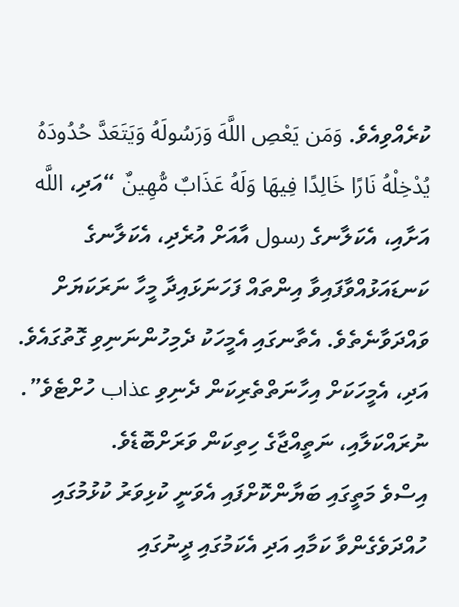ކުރެއްވިއެވެ. وَمَن يَعْصِ اللَّهَ وَرَسُولَهُ وَيَتَعَدَّ حُدُودَهُ يُدْخِلْهُ نَارًا خَالِدًا فِيهَا وَلَهُ عَذَابٌ مُّهِينٌ “އަދި، اللَّه އަށާއި، އެކަލާނގެ رسول އާއަށް އުރެދި، އެކަލާނގެ ކަނޑައަޅުއްވާފައިވާ އިންތައް ފަހަނަޅައިދާ މީހާ ނަރަކަޔަށް ވައްދަވާނެތެވެ. އެތާނގައި އެމީހަކު ދެމިހުންނަނިވި ގޮތުގައެވެ. އަދި، އެމީހަކަށް އިހާނަތްތެރިކަން ދެނިވި عذاب ހުށްޓެވެ”. ނުރައްކަލާއި، ނަތީއްޖާގެ ހިތިކަން ވަރަށްބޮޑެވެ.
އިސްވެ މަތީގައި ބަޔާންކޮށްފައި އެވަނީ ކުޅިވަރު ކުޅުމުގައި ހުއްދަވެގެންވާ ކަމާއި އަދި އެކަމުގައި ދީނުގައި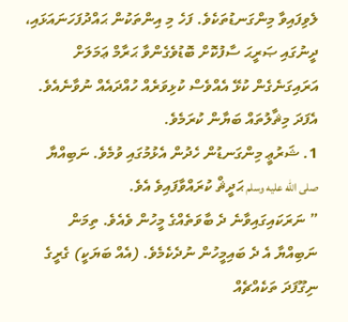ލެވިފައިވާ މިންގަނޑުތަކެވެ. ފަހެ މި އިންތަކުން ޙައްދުފަހަނައަޅައި، ދީނުގައި ޞަރީޙަ ސާފުކޮށް ބޮޑުވެގެންވާ ޙަރާމް ޢަމަލަށް އަރައިގަނެގެން ކުޅޭ އެއްވެސް ކުޅިވަރެއް ހުއްދައެއް ނުވާނެއެވެ. އެފަދަ މިޘާލުތައް ބަޔާން ކުރަމެވެ.
1. ޝަރުޢީ މިންގަނޑުން ހެދުން އެޅުމުގައި ވުމެވެ. ނަބިއްޔާ صلى الله عليه وسلم ޙަދީޘް ކުރައްވާފައިވެ އެވެ.
” ނަރަކައިގައިވާނެ ދެ ބާވަތެއްގެ މީހުން ވެއެވެ. ތިމަން ނަބިއްޔާ އެ ދެ ބައިމީހުން ނުދެކެމެވެ. (އެއް ބަޔަކީ) ގެރީގެ ނިގޫފަދަ ތަކެއްޗެއް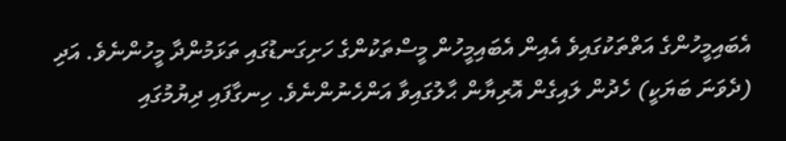އެބައިމީހުންގެ އަތްތަކުގައިވެ އެއިން އެބައިމީހުން މީސްތަކުންގެ ހަށިގަނޑުގައި ތަޅަމުންދާ މީހުންނެވެ. އަދި (ދެވަނަ ބަޔަކީ) ހެދުން ލައިގެން އޮރިޔާން ޙާލުގައިވާ އަންހެނުންނެވެ. ހިނގާފައި ދިޔުމުގައި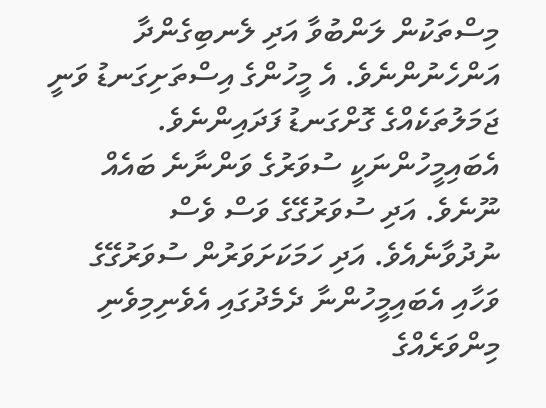މިސްތަކުން ލަންބުވާ އަދި ލެނބިގެންދާ އަންހެނުންނެވެ. އެ މީހުންގެ އިސްތަށިގަނޑު ވަނީ ޖަމަލުތަކެއްގެ ގޮށްގަނޑު ފަދައިންނެވެ. އެބައިމީހުންނަކީ ސުވަރުގެ ވަންނާނެ ބައެއް ނޫނެވެ. އަދި ސުވަރުގޭގެ ވަސް ވެސް ނުދުވާނެއެވެ. އަދި ހަމަކަށަވަރުން ސުވަރުގޭގެ ވަހާއި އެބައިމީހުންނާ ދެމެދުގައި އެވެނިމިވެނި މިންވަރެއްގެ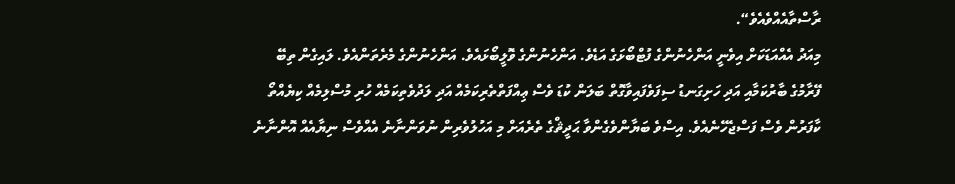ރާސްތާއެއްވެއެވެ“.
މިއަދު އެއްއަޑަކަށް އިވެނީ އަންހެނުންގެ ފުޓްބޯޅަގެ އަޑެވެ. އަންހެނުންގެ ވޮލީބޯޅައެވެ. އަންހެނުންގެ މެރެތަންއެވެ. ލައިގެން ތިބޭ ފޭރާމުގެ ބާރުކަމާއި އަދި ހަށިގަނޑު ސިފަވެފައިވާގޮތް ބަލަން ކުޑަ ވެސް ޢިއްފަތްތެރިކަމެއް އަދި ލަދުވެތިކަމެއް ހުރި މުސްލިމެއް ކިޔެއްތޯ ކާފަރުން ވެސް ފަސްޖެހޭނެއެވެ. އިސްވެ ބަޔާންވެގެންވާ ޙަދީޘްގެ ތެރެއަށް މި އަހުލުވެރިން ނުވަންނާނެ އެއްވެސް ނިޔާއެއް އޮންނާނެ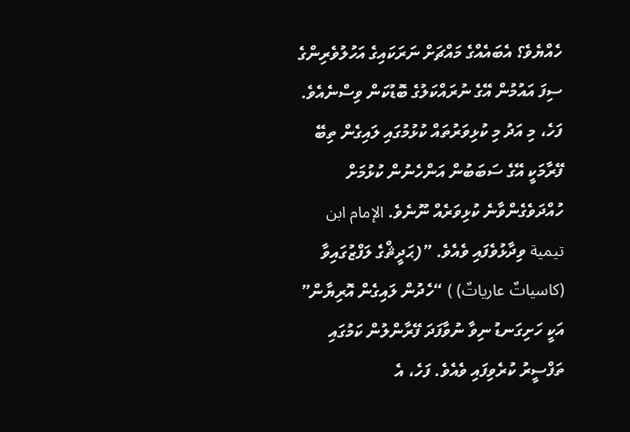ހެއްޔެވެ؟ އެބައެއްގެ މައްޗަށް ނަރަކައިގެ އަހުލުވެރިންގެ ސިފަ އައުމުން އޭގެ ނުރައްކަލުގެ ބޮޑުކަން ވިސްނެއެވެ.
ފަހެ، މި އަދު މި ކުޅިވަރުތައް ކުޅުމުގައި ލައިގެން ތިބޭ ފޭރާމަކީ އޭގެ ސަބަބުން އަންހެނުން ކުޅުމަށް ހުއްދަވެގެންވާނެ ކުޅިވަރެއް ނޫނެވެ. الإمام ابن تيمية ވިދާޅުވެފައި ވެއެވެ. ”(ޙަދީޘްގެ ލަފްޒުގައިވާ (كاسياتٌ عارياتٌ) ) “ހެދުން ލައިގެން އޮރިޔާން” އަކީ ހަށިގަނޑު ނިވާ ނުވާފަދަ ފޭރާންލުން ކަމުގައި ތަފްސީރު ކުރެވިފައި ވެއެވެ. ފަހެ، އެ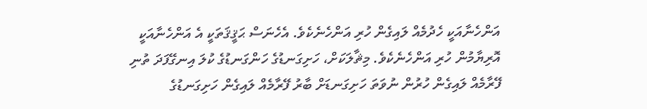އަންހެނާއަކީ ހެދުމެއް ލައިގެން ހުރި އަންހެނެކެވެ. އެހެނަސް ޙަޤީޤަތަކީ އެ އަންހެނާއަކީ އޮރިޔާމުން ހުރި އަންހެނެކެވެ. މިޘާލަކަށް، ހަށިގަނޑުގެ ހަންގަނޑުގެ ކުލަ އިނގޭފަދަ ތުނި ފޭރާމެއް ލައިގެން ހުރުން ނުވަތަ ހަށިގަނޑަށް ބާރު ފޭރާމެއް ލައިގެން ހަށިގަނޑުގެ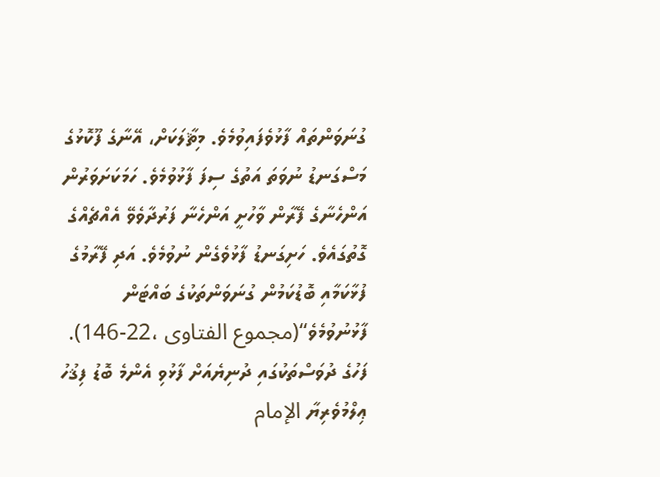ގުނަވަންތައް ފާޅުވެފައިވުމެވެ. މިޘާލަކަށް، އޭނާގެ ފޫކޮޅުގެ މަސްގަނޑު ނުވަތަ އަތުގެ ސިފަ ފާޅުވުމެވެ. ހަމަކަށަވަރުން އަންހެނާގެ ފޭރާން ވާހުށީ އަންހެނާ ފަރުދާވެވޭ އެއްޗެއްގެ ގޮތުގައެވެ. ހަށިގަނޑު ފާޅުވެގެން ނުވުމެވެ. އަދި ފޭރާމުގެ ފުޅާކަމާއި ބޮޑުކަމުން ގުނަވަންތަކުގެ ބައްޓަން ފާޅުނުވުމެވެ“(مجموع الفتاوى ،22-146).
ފަހުގެ ދުވަސްތަކުގައި ދުނިޔެއަށް ފާޅުވި އެންމެ ބޮޑު ފިޤުހު ޢިލްމުވެރިޔާ الإمام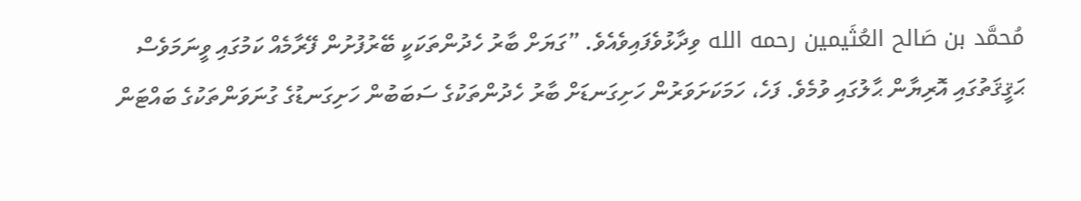مُحمَّد بن صَالح العُثَيمين رحمه الله ވިދާޅުވެފައިވެއެވެ. ”ގަޔަށް ބާރު ހެދުންތަކަކީ ބޭރުފުށުން ފޭރާމެއް ކަމުގައި ވީނަމަވެސް ޙަޤީޤަތުގައި އޮރިޔާން ޙާލުގައި ވުމެވެ. ފަހެ، ހަމަކަށަވަރުން ހަށިގަނޑަށް ބާރު ހެދުންތަކުގެ ސަބަބުން ހަށިގަނޑުގެ ގުނަވަންތަކުގެ ބައްޓަން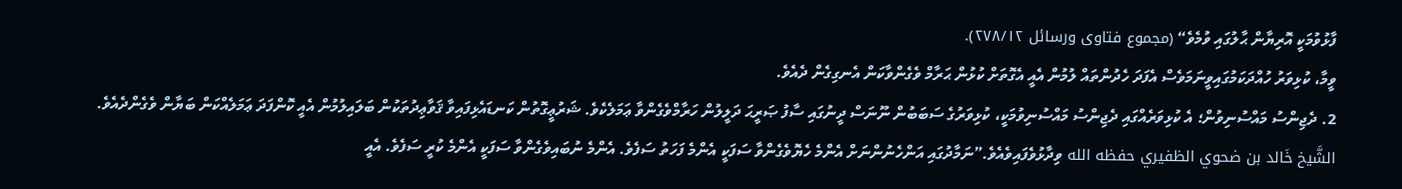ފާޅުވުމަކީ އޮރިޔާން ޙާލުގައި ވުމެވެ“ (مجموع فتاوى ورسائل ٢٧٨/١٢).
ވީމާ، ކުޅިވަރު ހުއްދަކަމުގައިވީނަމަވެސް އެފަދަ ހެދުންތައް ލުމުން އެއީ އެގޮތަށް ކުޅުން ޙަރާމް ވެގެންވާކަން އެނގިގެން ދެއެވެ.
2. ދެޖިންސު މައްސުނިވުން؛ އެ ކުޅިވަރެއްގައި ދެޖިންސު މައްސުނިވުމަކީ، ކުޅިވަރުގެ ސަބަބުން ނޫނަސް ދީނުގައި ސާފު ޞަރީޙަ ދަލީލުން ހަރާމްވެގެންވާ ޢަމަލެކެވެ. ޝަރުޢީގޮތުން ކަނޑައެޅިފައިވާ ޤަވާޢިދުތަކުން ބަލައިލުމުން އެއީ ކޮންފަދަ ޢަމަލެއްކަން ބަޔާން ވެގެންދެއެވެ. الشَّيخ خَالد بن ضحوي الظفيري حفظه الله ވިދާޅުވެފައިވެއެވެ.”ނަމާދުގައި އަންހެނުންނަށް އެންމެ ހެޔޮވެގެންވާ ސަފަކީ އެންމެ ފަހަތު ސަފެވެ. އެންމެ ނުބައިވެގެންވާ ސަފަކީ އެންމެ ކުރީ ސަފެވެ. އެއީ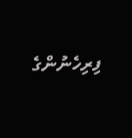ފިރިހެނުންގެ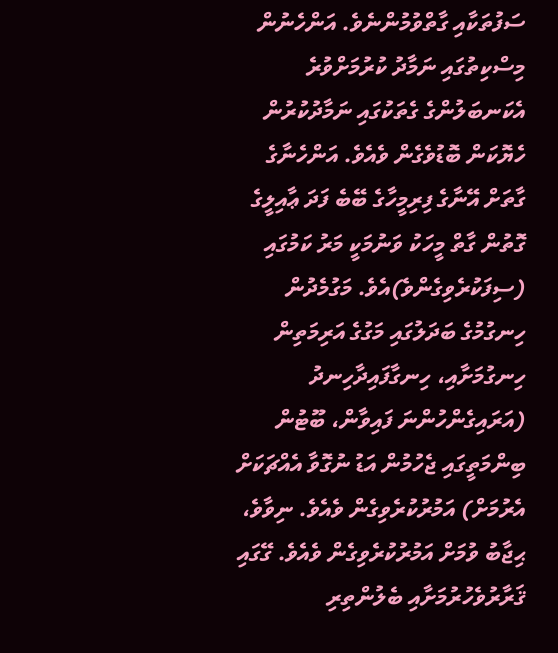ސަފުތަކާއި ގާތްވުމުންނެވެ. އަންހެނުން މިސްކިތުގައި ނަމާދު ކުރުމަށްވުރެ އެކަނބަލުންގެ ގެތަކުގައި ނަމާދުކުރުން ހެޔޮކަން ބޮޑުވެގެން ވެއެވެ. އަންހެނާގެ ގާތަށް އޭނާގެ ފިރިމީހާގެ ބޭބެ ފަދަ ޢާއިލީގެ ގޮތުން ގާތް މީހަކު ވަނުމަކީ މަރު ކަމުގައި (ސިފަކުރެވިގެންވެ)އެވެ. މަގުމެދުން ހިނގުމުގެ ބަދަލުގައި މަގުގެ އަރިމަތިން ހިނގުމަށާއި، ހިނގާފައިދާހިނދު (އަރައިގެންހުންނަ ފައިވާން، ބޫޓުން ބިންމަތީގައި ޖެހުމުން އަޑު ނުގޮވާ އެއްޗަކަށް އެރުމަށް) އަމުރުކުރެވިގެން ވެއެވެ. ނިވާވެ، ޙިޖާބު ވުމަށް އަމުރުކުރެވިގެން ވެއެވެ. ގޭގައި ޤަރާރުވެހުރުމަށާއި ބެލުންތިރި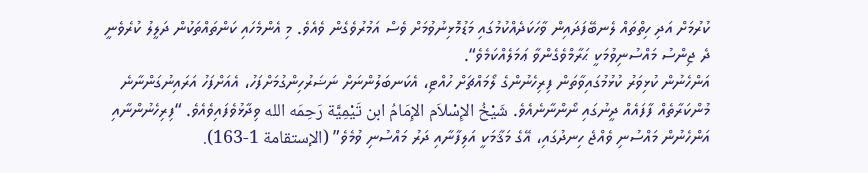ކުރުމަށް އަދި ހިތްތައް ލެނބޭފަދައިން ވާހަކަދެއްކުމުގައި މަޑުމޮޅިނުވުމަށް ވެސް އަމުރުވެގެން ވެއެވެ. މި އެންމެހައި ކަންތައްތަކުން ދަލީލު ކުރެވެނީ ދެ ޖިންސު މައްސުނިވުމަކީ ޙަރާމްވެގެންވާ ޢަމަލެއްކަމެވެ“.
އަންހެނުން ކުޅިވަރު ކުޅުމުގައިވާތަން ފިރިހެނުންގެ ލޯމައްޗަށް ހުއްޓި، އެކަނބަލުންނަށް ނަޟަރުހިންގުމަށްފަހު، އެއަށްފަހު އަރައިނުގަންނާނެ މުންކަރާތެއް ފާފައެއް ދީނުގައި ނޯންނާނެއެވެ. شَيْخُ الإِسْلاَم الإِمَامُ ابن تَيْمِيَّة رَحِمَه الله ވިދާޅުވެފައިވެއެވެ. “ފިރިހެނުންނާއި އަންހެނުން މައްސުނި ވެއްޖެ ހިނދުގައި، އޭގެ މަޤާމަކީ އަލިފާނާއި ދަރު މައްސުނި ވުމެވެ” (الإستقامة 1-163).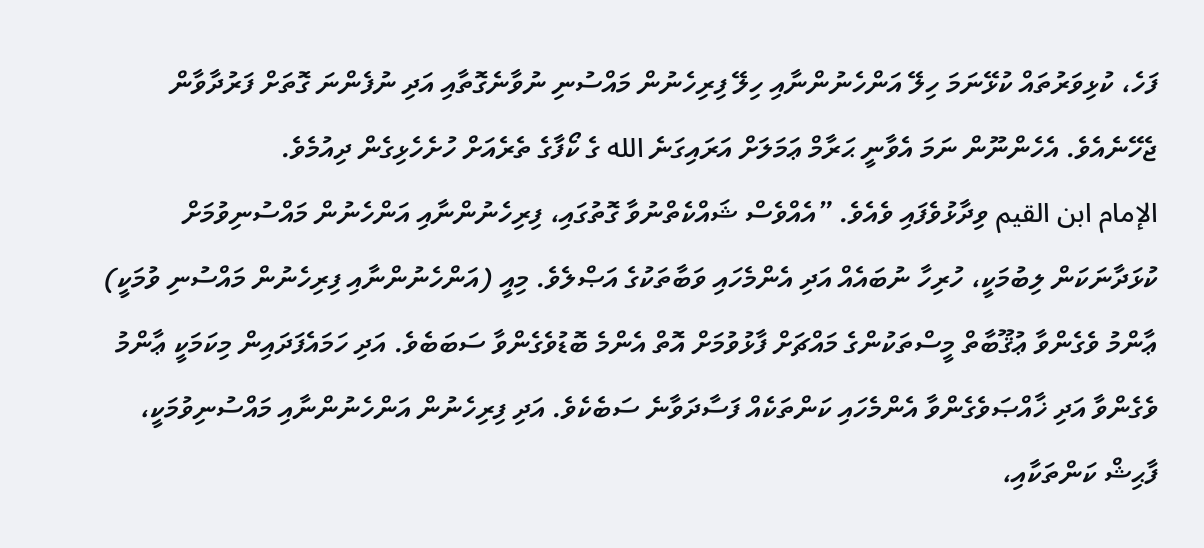ފަހެ، ކުޅިވަރުތައް ކުޅޭނަމަ ހިލޭ އަންހެނުންނާއި ހިލޭ ފިރިހެނުން މައްސުނި ނުވާނެގޮތާއި އަދި ނުފެންނަ ގޮތަށް ފަރުދާވާން ޖެހޭނެއެވެ. އެހެންނޫން ނަމަ އެވާނީ ޙަރާމް ޢަމަލަށް އަރައިގަނެ الله ގެ ކޯފާގެ ތެރެއަށް ހުށެހެޅިގެން ދިއުމެވެ.
الإمام ابن القيم ވިދާޅުވެފައި ވެއެވެ. ”އެއްވެސް ޝައްކެތްނުވާ ގޮތުގައި، ފިރިހެނުންނާއި އަންހެނުން މައްސުނިވުމަށް ކުޅަދާނަކަން ލިބުމަކީ، ހުރިހާ ނުބައެއް އަދި އެންމެހައި ވަބާތަކުގެ އަޞްލެވެ. މިއީ (އަންހެނުންނާއި ފިރިހެނުން މައްސުނި ވުމަކީ) ޢާންމު ވެގެންވާ ޢުޤޫބާތް މީސްތަކުންގެ މައްޗަށް ފާޅުވުމަށް އޮތް އެންމެ ބޮޑުވެގެންވާ ސަބަބެވެ. އަދި ހަމައެފަދައިން މިކަމަކީ ޢާންމު ވެގެންވާ އަދި ޚާއްޞަވެގެންވާ އެންމެހައި ކަންތަކެއް ފަސާދަވާނެ ސަބެކެވެ. އަދި ފިރިހެނުން އަންހެނުންނާއި މައްސުނިވުމަކީ، ފާޙިޝް ކަންތަކާއި،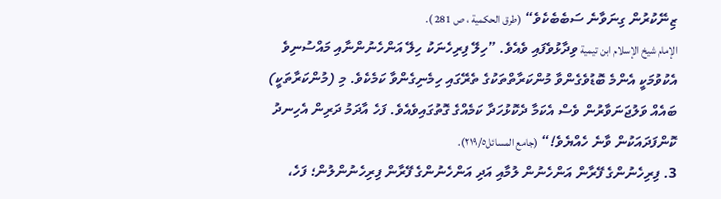ޒިނޭކުރުން ގިނަވާނެ ސަބެބެކެވެ“ (طرق الحكمية ، ص 281 ).
الإمام شيخ الإسلام ابن تيمية ވިދާޅުވެފައި ވެއެވެ. ”ހިލޭ ފިރިހެނަކު ހިލޭ އަންހެނުންނާއި މައްސުނިވެ އެކުވުމަކީ އެންމެ ބޮޑުވެގެންވާ މުންކަރާތްތަކުގެ ތެރޭގައި ހިމެނިގެންވާ ކަމެކެވެ. މި (މުންކަރާތަކީ) ބައެއް ވަލުޖަނަވާރުން ވެސް އެކަމާ ދެކޮޅުހަދާ ކަމެއްގެ ގޮތުގައިވެއެވެ. ފަހެ އާދަމު ދަރިން އެހިނދު ކޮންފަދައަކުން ވާނެ ހެއްޔެވެ!“ (جامع المسائل٢١٩/٥).
3. ފިރިހެނުންގެ ފޭރާން އަންހެނުން ލުމާއި އަދި އަންހެނުންގެ ފޭރާން ފިރިހެނުންލުން؛ ފަހެ،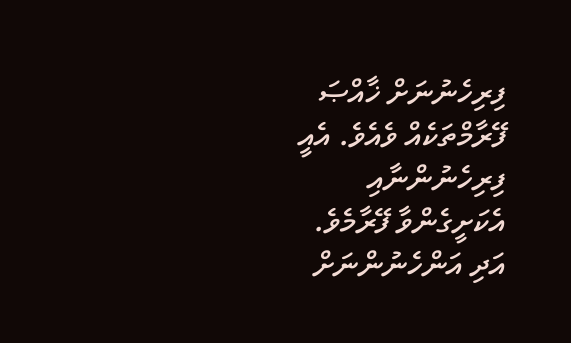ފިރިހެނުނަށް ޚާއްޞަ ފޭރާމްތަކެއް ވެއެވެ. އެއީ ފިރިހެނުންނާއި އެކަށީގެންވާ ފޭރާމެވެ. އަދި އަންހެނުންނަށް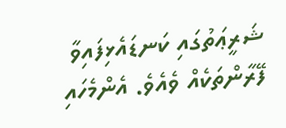ޝަރީޢަތުގައި ކަނޑައެޅިފައިވާ ފޭރާންތަކެއް ވެއެވެ. އެންމެހައި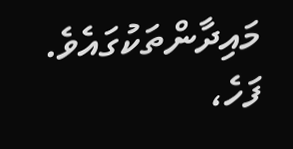މައިދާންތަކުގައެވެ. ފަހެ،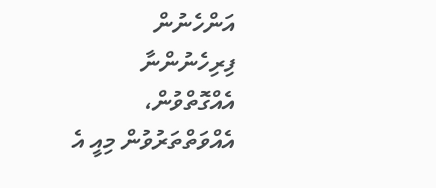އަންހެނުން ފިރިހެނުންނާ އެއްގޮތްވުން، އެއްވަތްތަރުވުން މިއީ އެ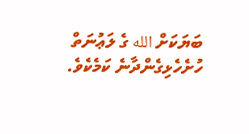ބަޔަކަށް الله ގެ ލަޢުނަތް ހުށެހެޅިގެންދާނެ ކަމެކެވެ.